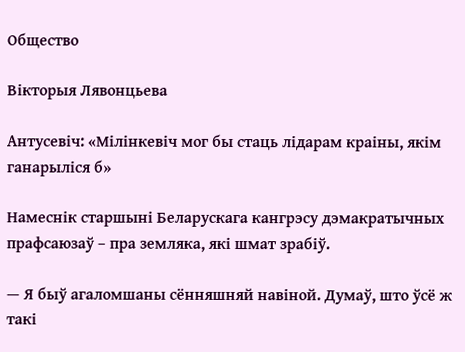Общество

Вікторыя Лявонцьева

Антусевіч: «Мілінкевіч мог бы стаць лідарам краіны, якім ганарыліся б»

Намеснік старшыні Беларускага кангрэсу дэмакратычных прафсаюзаў – пра земляка, які шмат зрабіў.

— Я быў агаломшаны сённяшняй навіной. Думаў, што ўсё ж такі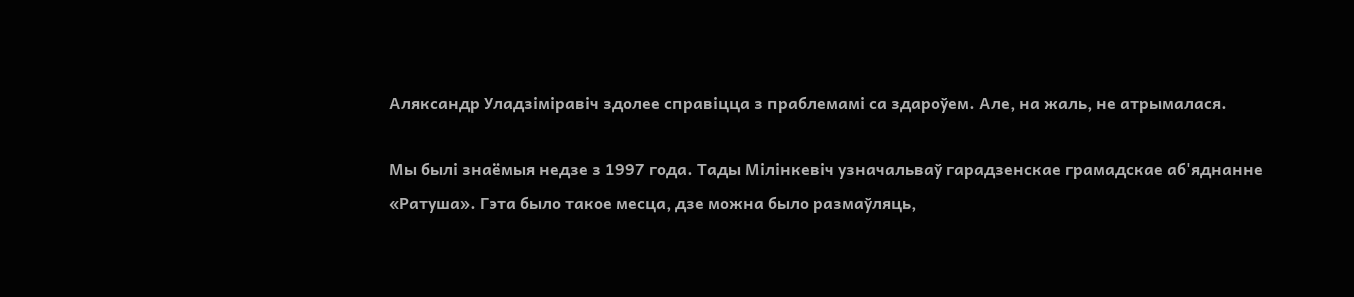Аляксандр Уладзіміравіч здолее справіцца з праблемамі са здароўем. Але, на жаль, не атрымалася.

Мы былі знаёмыя недзе з 1997 года. Тады Мілінкевіч узначальваў гарадзенскае грамадскае аб'яднанне «Ратуша». Гэта было такое месца, дзе можна было размаўляць,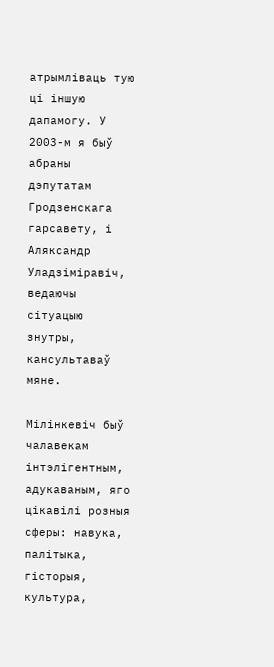атрымліваць тую ці іншую дапамогу. У 2003-м я быў абраны дэпутатам Гродзенскага гарсавету, і Аляксандр Уладзіміравіч, ведаючы сітуацыю знутры, кансультаваў мяне.

Мілінкевіч быў чалавекам інтэлігентным, адукаваным, яго цікавілі розныя сферы: навука, палітыка, гісторыя, культура,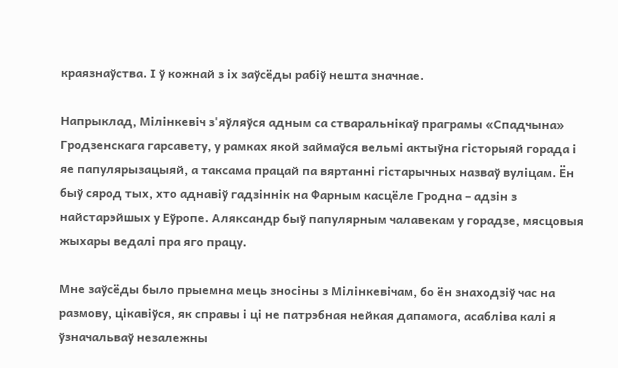краязнаўства. І ў кожнай з іх заўсёды рабіў нешта значнае.

Напрыклад, Мілінкевіч з'яўляўся адным са стваральнікаў праграмы «Спадчына» Гродзенскага гарсавету, у рамках якой займаўся вельмі актыўна гісторыяй горада і яе папулярызацыяй, а таксама працай па вяртанні гістарычных назваў вуліцам. Ён быў сярод тых, хто аднавіў гадзіннік на Фарным касцёле Гродна – адзін з найстарэйшых у Еўропе. Аляксандр быў папулярным чалавекам у горадзе, мясцовыя жыхары ведалі пра яго працу.

Мне заўсёды было прыемна мець зносіны з Мілінкевічам, бо ён знаходзіў час на размову, цікавіўся, як справы і ці не патрэбная нейкая дапамога, асабліва калі я ўзначальваў незалежны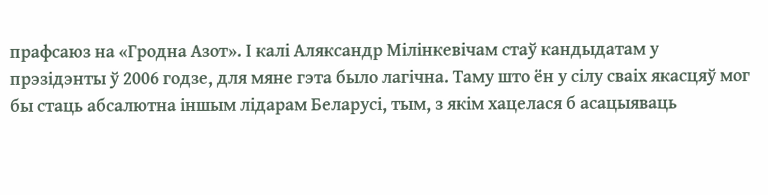прафсаюз на «Гродна Азот». І калі Аляксандр Мілінкевічам стаў кандыдатам у прэзідэнты ў 2006 годзе, для мяне гэта было лагічна. Таму што ён у сілу сваіх якасцяў мог бы стаць абсалютна іншым лідарам Беларусі, тым, з якім хацелася б асацыяваць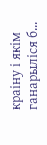краіну і якім ганарыліся б...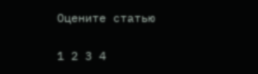Оцените статью

1 2 3 4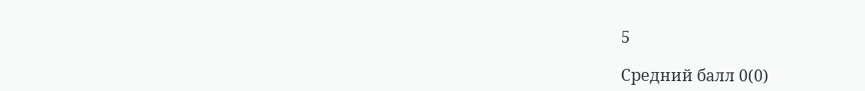5

Средний балл 0(0)